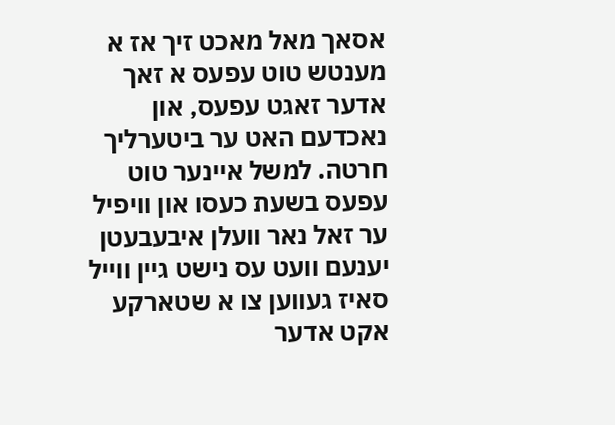אסאך מאל מאכט זיך אז א מענטש טוט עפעס א זאך אדער זאגט עפעס, און נאכדעם האט ער ביטערליך חרטה. למשל איינער טוט עפעס בשעת כעסו און וויפיל ער זאל נאר וועלן איבעבעטן יענעם וועט עס נישט גיין ווייל סאיז געווען צו א שטארקע אקט אדער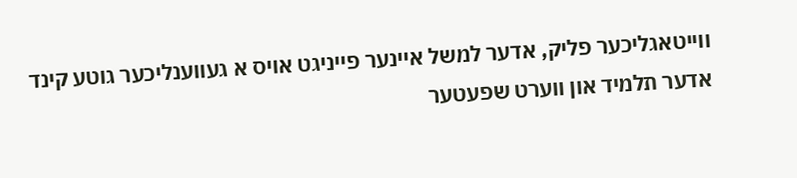ווייטאגליכער פליק, אדער למשל איינער פייניגט אויס א געווענליכער גוטע קינד אדער תלמיד און ווערט שפעטער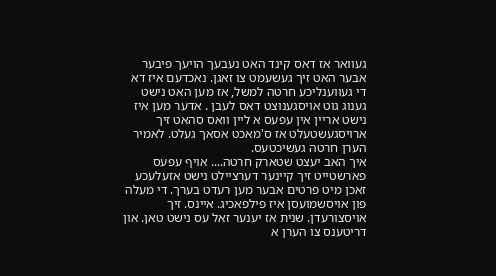געוואר אז דאס קינד האט נעבעך הויעך פיבער אבער האט זיך געשעמט צו זאגן. נאכדעם איז דא די געווענליכע חרטה למשל, אז מען האט נישט גענוג גוט אויסגענוצט דאס לעבן . אדער מען איז נישט אריין אין עפעס א ליין וואס סהאט זיך ארויסגעשטעלט אז ס'מאכט אסאך געלט. לאמיר הערן חרטה געשיכטעס.
איך האב יעצט שטארק חרטה.... אויף עפעס
פארשטייט זיך קיינער דערציילט נישט אזעלעכע זאכן מיט פרטים אבער מען רעדט בערך. די מעלה פון אויסשמועסן איז פילפאכיג. איינס. זיך אויסצורעדן. שנית אז יענער זאל עס נישט טאן. און דריטענס צו הערן א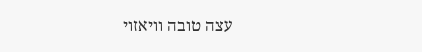עצה טובה וויאזוי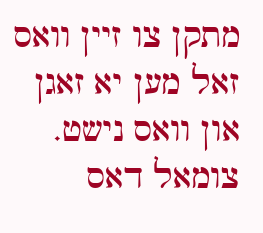מתקן צו זיין וואס זאל מען יא זאגן און וואס נישט. צומאל דאס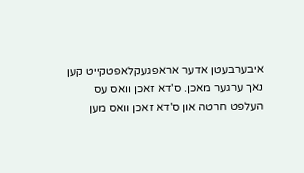איבערבעטן אדער אראפגעקלאפטקייט קען נאך ערגער מאכן. ס'דא זאכן וואס עס העלפט חרטה און ס'דא זאכן וואס מען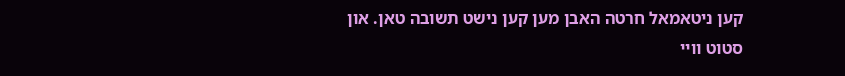קען ניטאמאל חרטה האבן מען קען נישט תשובה טאן. און סטוט וויי